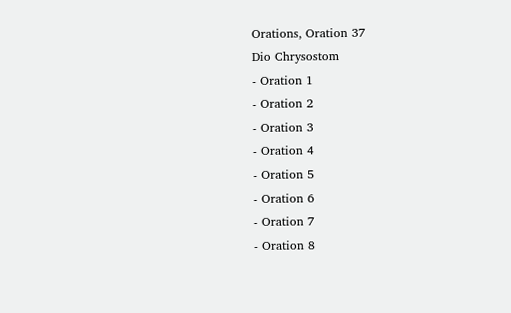Orations, Oration 37
Dio Chrysostom
- Oration 1
- Oration 2
- Oration 3
- Oration 4
- Oration 5
- Oration 6
- Oration 7
- Oration 8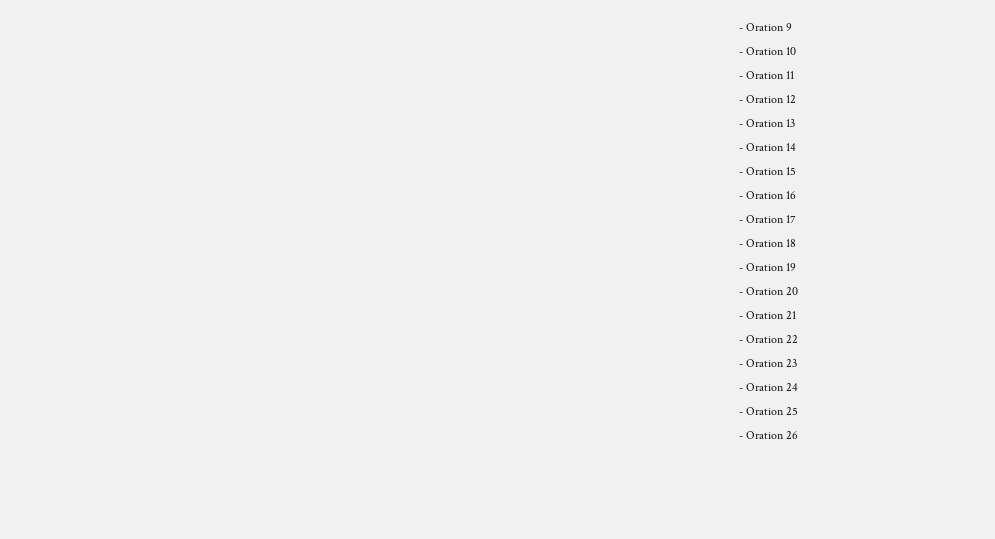- Oration 9
- Oration 10
- Oration 11
- Oration 12
- Oration 13
- Oration 14
- Oration 15
- Oration 16
- Oration 17
- Oration 18
- Oration 19
- Oration 20
- Oration 21
- Oration 22
- Oration 23
- Oration 24
- Oration 25
- Oration 26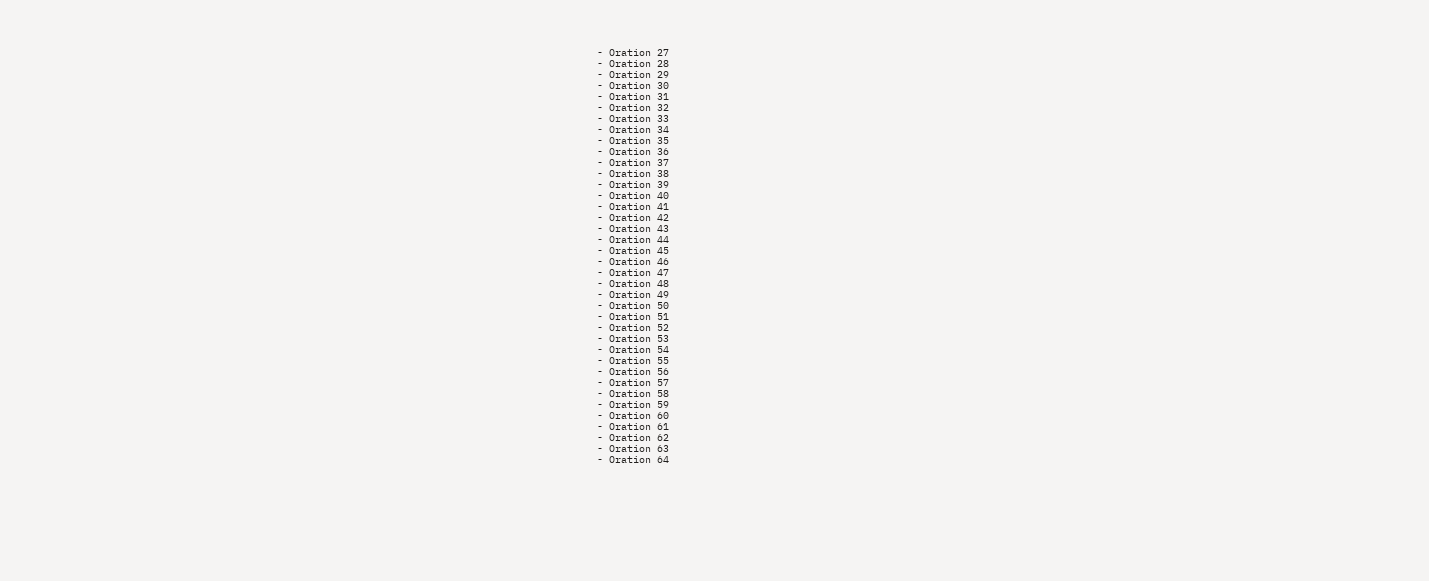- Oration 27
- Oration 28
- Oration 29
- Oration 30
- Oration 31
- Oration 32
- Oration 33
- Oration 34
- Oration 35
- Oration 36
- Oration 37
- Oration 38
- Oration 39
- Oration 40
- Oration 41
- Oration 42
- Oration 43
- Oration 44
- Oration 45
- Oration 46
- Oration 47
- Oration 48
- Oration 49
- Oration 50
- Oration 51
- Oration 52
- Oration 53
- Oration 54
- Oration 55
- Oration 56
- Oration 57
- Oration 58
- Oration 59
- Oration 60
- Oration 61
- Oration 62
- Oration 63
- Oration 64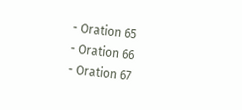- Oration 65
- Oration 66
- Oration 67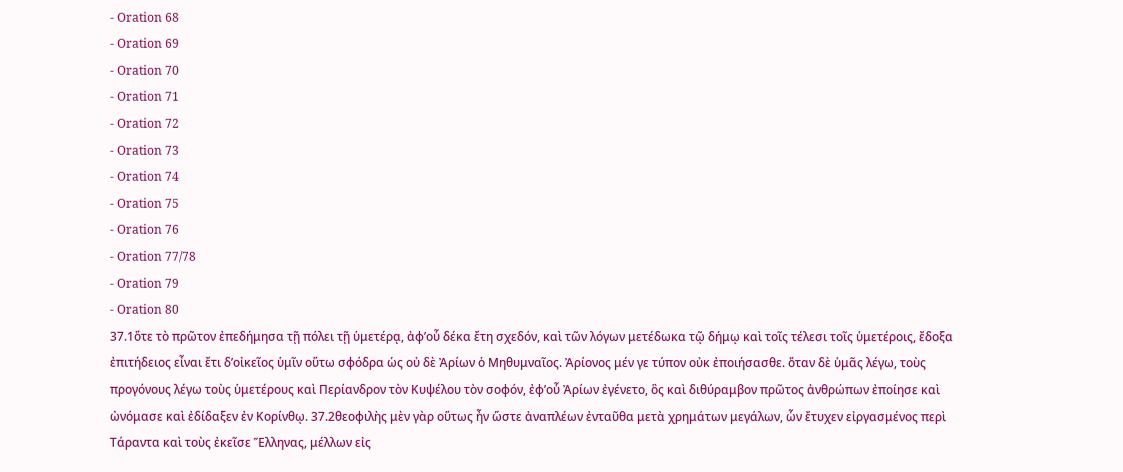- Oration 68
- Oration 69
- Oration 70
- Oration 71
- Oration 72
- Oration 73
- Oration 74
- Oration 75
- Oration 76
- Oration 77/78
- Oration 79
- Oration 80
37.1ὅτε τὸ πρῶτον ἐπεδήμησα τῇ πόλει τῇ ὑμετέρᾳ, ἀφ’οὗ δέκα ἔτη σχεδόν, καὶ τῶν λόγων μετέδωκα τῷ δήμῳ καὶ τοῖς τέλεσι τοῖς ὑμετέροις, ἔδοξα ἐπιτήδειος εἶναι ἔτι δ’οἰκεῖος ὑμῖν οὕτω σφόδρα ὡς οὐ δὲ Ἀρίων ὁ Μηθυμναῖος. Ἀρίονος μέν γε τύπον οὐκ ἐποιήσασθε. ὅταν δὲ ὑμᾶς λέγω, τοὺς προγόνους λέγω τοὺς ὑμετέρους καὶ Περίανδρον τὸν Κυψέλου τὸν σοφόν, ἐφ’οὗ Ἀρίων ἐγένετο, ὃς καὶ διθύραμβον πρῶτος ἀνθρώπων ἐποίησε καὶ ὠνόμασε καὶ ἐδίδαξεν ἐν Κορίνθῳ. 37.2θεοφιλὴς μὲν γὰρ οὕτως ἦν ὥστε ἀναπλέων ἐνταῦθα μετὰ χρημάτων μεγάλων, ὧν ἔτυχεν εἰργασμένος περὶ Τάραντα καὶ τοὺς ἐκεῖσε Ἕλληνας, μέλλων εἰς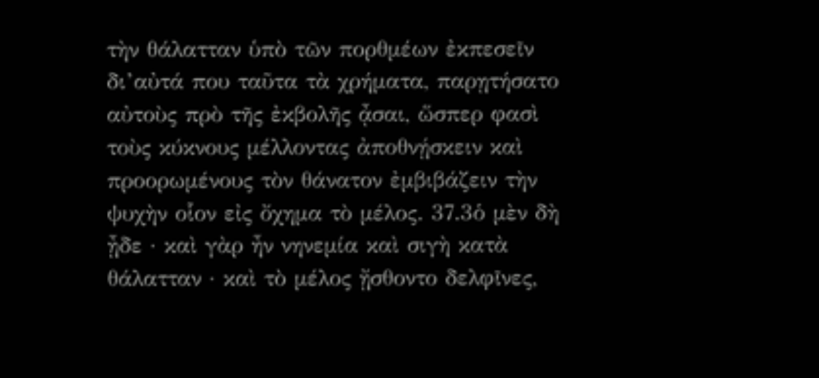τὴν θάλατταν ὑπὸ τῶν πορθμέων ἐκπεσεῖν δι’αὐτά που ταῦτα τὰ χρήματα, παρῃτήσατο αὐτοὺς πρὸ τῆς ἐκβολῆς ᾆσαι, ὥσπερ φασὶ τοὺς κύκνους μέλλοντας ἀποθνῄσκειν καὶ προορωμένους τὸν θάνατον ἐμβιβάζειν τὴν ψυχὴν οἷον εἰς ὄχημα τὸ μέλος. 37.3ὁ μὲν δὴ ᾖδε · καὶ γὰρ ἦν νηνεμία καὶ σιγὴ κατὰ θάλατταν · καὶ τὸ μέλος ᾔσθοντο δελφῖνες,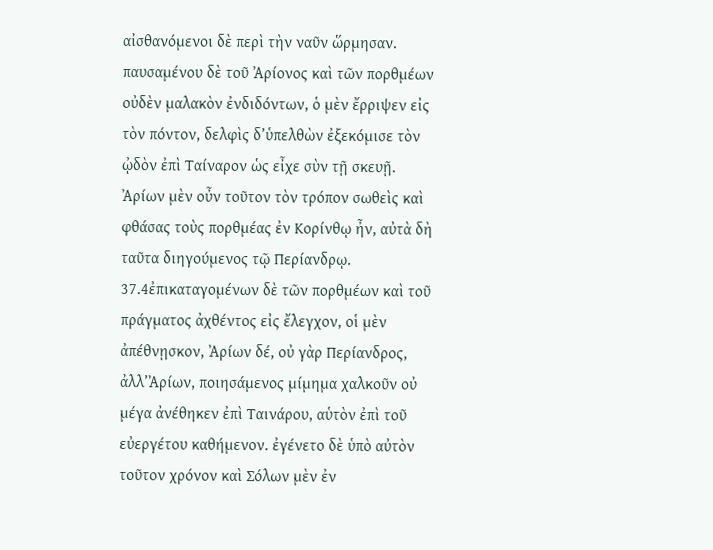αἰσθανόμενοι δὲ περὶ τὴν ναῦν ὥρμησαν. παυσαμένου δὲ τοῦ Ἀρίονος καὶ τῶν πορθμέων οὐδὲν μαλακὸν ἐνδιδόντων, ὁ μὲν ἔρριψεν εἰς τὸν πόντον, δελφὶς δ’ὑπελθὼν ἐξεκόμισε τὸν ᾠδὸν ἐπὶ Ταίναρον ὡς εἶχε σὺν τῇ σκευῇ. Ἀρίων μὲν οὖν τοῦτον τὸν τρόπον σωθεὶς καὶ φθάσας τοὺς πορθμέας ἐν Κορίνθῳ ἦν, αὐτὰ δὴ ταῦτα διηγούμενος τῷ Περίανδρῳ. 37.4ἐπικαταγομένων δὲ τῶν πορθμέων καὶ τοῦ πράγματος ἀχθέντος εἰς ἔλεγχον, οἱ μὲν ἀπέθνῃσκον, Ἀρίων δέ, οὐ γὰρ Περίανδρος, ἀλλ’Ἀρίων, ποιησάμενος μίμημα χαλκοῦν οὐ μέγα ἀνέθηκεν ἐπὶ Ταινάρου, αὑτὸν ἐπὶ τοῦ εὐεργέτου καθήμενον. ἐγένετο δὲ ὑπὸ αὐτὸν τοῦτον χρόνον καὶ Σόλων μὲν ἐν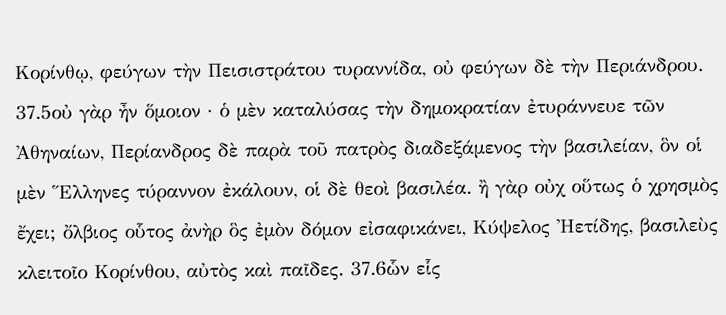Κορίνθῳ, φεύγων τὴν Πεισιστράτου τυραννίδα, οὐ φεύγων δὲ τὴν Περιάνδρου. 37.5οὐ γὰρ ἦν ὅμοιον · ὁ μὲν καταλύσας τὴν δημοκρατίαν ἐτυράννευε τῶν Ἀθηναίων, Περίανδρος δὲ παρὰ τοῦ πατρὸς διαδεξάμενος τὴν βασιλείαν, ὃν οἱ μὲν Ἕλληνες τύραννον ἐκάλουν, οἱ δὲ θεοὶ βασιλέα. ἢ γὰρ οὐχ οὕτως ὁ χρησμὸς ἔχει; ὄλβιος οὗτος ἀνὴρ ὃς ἐμὸν δόμον εἰσαφικάνει, Κύψελος Ἠετίδης, βασιλεὺς κλειτοῖο Κορίνθου, αὐτὸς καὶ παῖδες. 37.6ὧν εἷς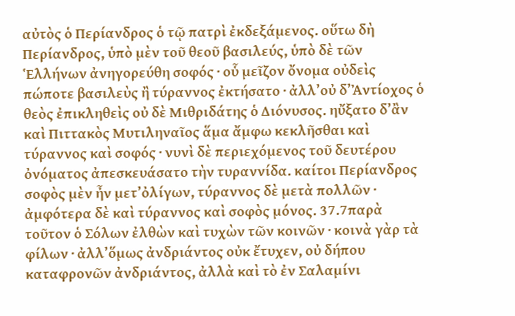αὐτὸς ὁ Περίανδρος ὁ τῷ πατρὶ ἐκδεξάμενος. οὕτω δὴ Περίανδρος, ὑπὸ μὲν τοῦ θεοῦ βασιλεύς, ὑπὸ δὲ τῶν Ἑλλήνων ἀνηγορεύθη σοφός · οὗ μεῖζον ὄνομα οὐδεὶς πώποτε βασιλεὺς ἢ τύραννος ἐκτήσατο · ἀλλ’οὐ δ’Ἀντίοχος ὁ θεὸς ἐπικληθεὶς οὐ δὲ Μιθριδάτης ὁ Διόνυσος. ηὔξατο δ’ἂν καὶ Πιττακὸς Μυτιληναῖος ἅμα ἄμφω κεκλῆσθαι καὶ τύραννος καὶ σοφός · νυνὶ δὲ περιεχόμενος τοῦ δευτέρου ὀνόματος ἀπεσκευάσατο τὴν τυραννίδα. καίτοι Περίανδρος σοφὸς μὲν ἦν μετ’ὀλίγων, τύραννος δὲ μετὰ πολλῶν · ἀμφότερα δὲ καὶ τύραννος καὶ σοφὸς μόνος. 37.7παρὰ τοῦτον ὁ Σόλων ἐλθὼν καὶ τυχὼν τῶν κοινῶν · κοινὰ γὰρ τὰ φίλων · ἀλλ’ὅμως ἀνδριάντος οὐκ ἔτυχεν, οὐ δήπου καταφρονῶν ἀνδριάντος, ἀλλὰ καὶ τὸ ἐν Σαλαμίνι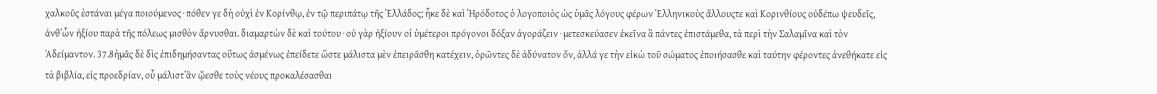χαλκοῦς ἑστάναι μέγα ποιούμενος · πόθεν γε δὴ οὐχὶ ἐν Κορίνθῳ, ἐν τῷ περιπάτῳ τῆς Ἑλλάδος; ἧκε δὲ καὶ Ἡρόδοτος ὁ λογοποιὸς ὡς ὑμᾶς λόγους φέρων Ἑλληνικοὺς ἄλλουςτε καὶ Κορινθίους οὐδέπω ψευδεῖς, ἀνθ’ὧν ἠξίου παρὰ τῆς πόλεως μισθὸν ἄρνυσθαι. διαμαρτὼν δὲ καὶ τούτου · οὐ γὰρ ἠξίουν οἱ ὑμέτεροι πρόγονοι δόξαν ἀγοράζειν · μετεσκεύασεν ἐκεῖνα ἃ πάντες ἐπιστάμεθα, τὰ περὶ τὴν Σαλαμῖνα καὶ τὸν Ἀδείμαντον. 37.8ἡμᾶς δὲ δὶς ἐπιδημήσαντας οὕτως ἀσμένως ἐπείδετε ὥστε μάλιστα μὲν ἐπειρᾶσθη κατέχειν, ὁρῶντες δὲ ἀδύνατον ὄν, ἀλλά γε τὴν εἰκὼ τοῦ σώματος ἐποιήσασθε καὶ ταύτην φέροντες ἀνεθήκατε εἰς τὰ βιβλία, εἰς προεδρίαν, οὗ μάλιστ’ἂν ᾤεσθε τοὺς νέους προκαλέσασθαι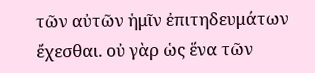τῶν αὐτῶν ἡμῖν ἐπιτηδευμάτων ἔχεσθαι. οὐ γὰρ ὡς ἕνα τῶν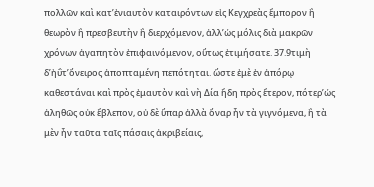πολλῶν καὶ κατ’ἐνιαυτὸν καταιρόντων εἰς Κεγχρεὰς ἔμπορον ἢ θεωρὸν ἢ πρεσβευτὴν ἢ διερχόμενον, ἀλλ’ὡς μόλις διὰ μακρῶν χρόνων ἀγαπητὸν ἐπιφαινόμενον, οὕτως ἐτιμήσατε. 37.9τιμὴ δ’ἠΰτ’ὄνειρος ἀποπταμένη πεπότηται. ὥστε ἐμὲ ἐν ἀπόρῳ καθεστάναι καὶ πρὸς ἐμαυτὸν καὶ νὴ Δία ἤδη πρὸς ἕτερον, πότερ’ὡς ἀληθῶς οὐκ ἔβλεπον, οὐ δὲ ὕπαρ ἀλλὰ ὄναρ ἦν τὰ γιγνόμενα, ἢ τὰ μὲν ἦν ταῦτα ταῖς πάσαις ἀκριβείαις,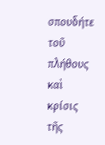σπουδήτε τοῦ πλήθους καὶ κρίσις τῆς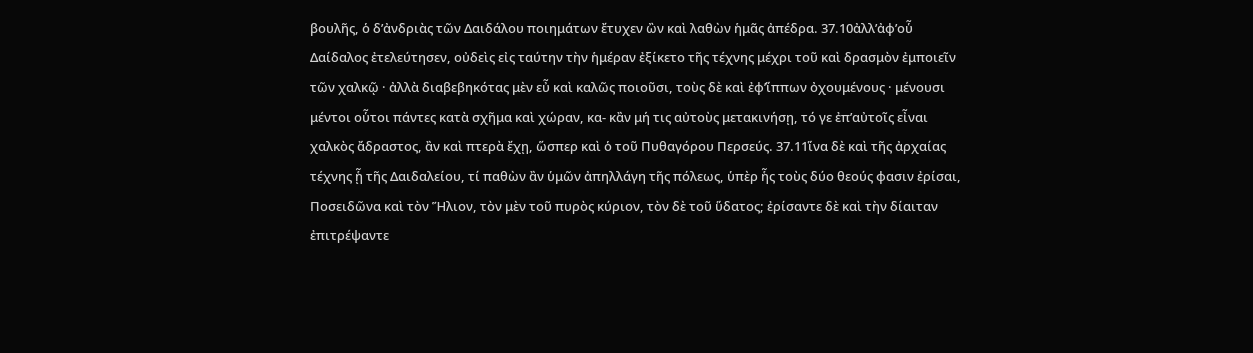βουλῆς, ὁ δ’ἀνδριὰς τῶν Δαιδάλου ποιημάτων ἔτυχεν ὢν καὶ λαθὼν ἡμᾶς ἀπέδρα. 37.10ἀλλ’ἀφ’οὗ Δαίδαλος ἐτελεύτησεν, οὐδεὶς εἰς ταύτην τὴν ἡμέραν ἐξίκετο τῆς τέχνης μέχρι τοῦ καὶ δρασμὸν ἐμποιεῖν τῶν χαλκῷ · ἀλλὰ διαβεβηκότας μὲν εὖ καὶ καλῶς ποιοῦσι, τοὺς δὲ καὶ ἐφ’ἵππων ὀχουμένους · μένουσι μέντοι οὗτοι πάντες κατὰ σχῆμα καὶ χώραν, κα- κἂν μή τις αὐτοὺς μετακινήσῃ, τό γε ἐπ’αὐτοῖς εἶναι χαλκὸς ἄδραστος, ἂν καὶ πτερὰ ἔχῃ, ὥσπερ καὶ ὁ τοῦ Πυθαγόρου Περσεύς. 37.11ἵνα δὲ καὶ τῆς ἀρχαίας τέχνης ᾗ τῆς Δαιδαλείου, τί παθὼν ἂν ὑμῶν ἀπηλλάγη τῆς πόλεως, ὑπὲρ ἧς τοὺς δύο θεούς φασιν ἐρίσαι, Ποσειδῶνα καὶ τὸν Ἥλιον, τὸν μὲν τοῦ πυρὸς κύριον, τὸν δὲ τοῦ ὕδατος; ἐρίσαντε δὲ καὶ τὴν δίαιταν ἐπιτρέψαντε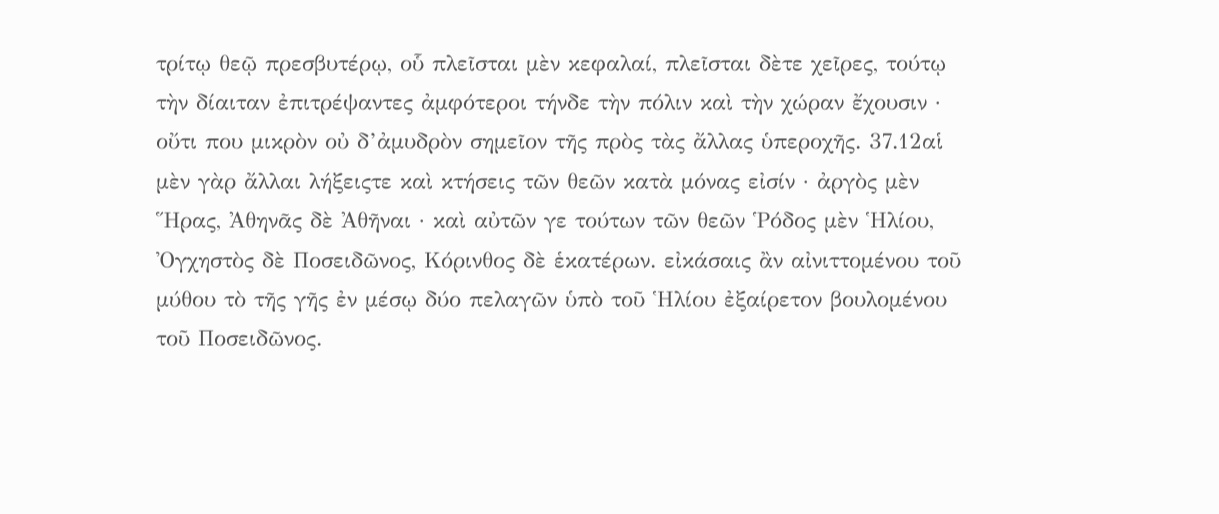τρίτῳ θεῷ πρεσβυτέρῳ, οὗ πλεῖσται μὲν κεφαλαί, πλεῖσται δὲτε χεῖρες, τούτῳ τὴν δίαιταν ἐπιτρέψαντες ἀμφότεροι τήνδε τὴν πόλιν καὶ τὴν χώραν ἔχουσιν · οὔτι που μικρὸν οὐ δ’ἀμυδρὸν σημεῖον τῆς πρὸς τὰς ἄλλας ὑπεροχῆς. 37.12αἱ μὲν γὰρ ἄλλαι λήξειςτε καὶ κτήσεις τῶν θεῶν κατὰ μόνας εἰσίν · ἀργὸς μὲν Ἥρας, Ἀθηνᾶς δὲ Ἀθῆναι · καὶ αὐτῶν γε τούτων τῶν θεῶν Ῥόδος μὲν Ἡλίου, Ὀγχηστὸς δὲ Ποσειδῶνος, Κόρινθος δὲ ἑκατέρων. εἰκάσαις ἂν αἰνιττομένου τοῦ μύθου τὸ τῆς γῆς ἐν μέσῳ δύο πελαγῶν ὑπὸ τοῦ Ἡλίου ἐξαίρετον βουλομένου τοῦ Ποσειδῶνος.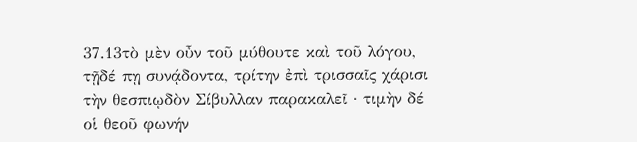37.13τὸ μὲν οὖν τοῦ μύθουτε καὶ τοῦ λόγου, τῇδέ πῃ συνᾴδοντα, τρίτην ἐπὶ τρισσαῖς χάρισι τὴν θεσπιῳδὸν Σίβυλλαν παρακαλεῖ · τιμὴν δέ οἱ θεοῦ φωνήν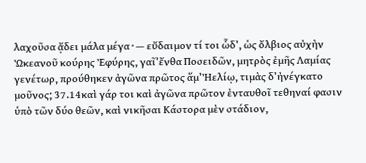λαχοῦσα ᾄδει μάλα μέγα · — εὔδαιμον τί τοι ὧδ’, ὡς ὄλβιος αὐχὴν Ὠκεανοῦ κούρης Ἐφύρης, γαῖ’ἔνθα Ποσειδῶν, μητρὸς ἐμῆς Λαμίας γενέτωρ, προύθηκεν ἀγῶνα πρῶτος ἅμ’Ἠελίῳ, τιμὰς δ’ἠνέγκατο μοῦνος; 37.14καὶ γάρ τοι καὶ ἀγῶνα πρῶτον ἐνταυθοῖ τεθηναί φασιν ὑπὸ τῶν δύο θεῶν, καὶ νικῆσαι Κάστορα μὲν στάδιον,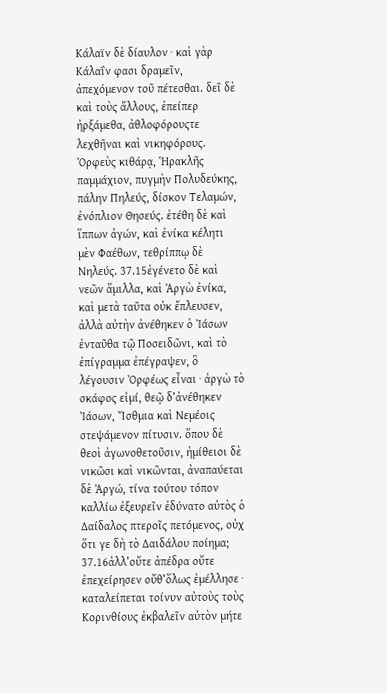Κάλαϊν δὲ δίαυλον · καὶ γὰρ Κάλαΐν φασι δραμεῖν, ἀπεχόμενον τοῦ πέτεσθαι. δεῖ δὲ καὶ τοὺς ἄλλους, ἐπείπερ ἠρξάμεθα, ἀθλοφόρουςτε λεχθῆναι καὶ νικηφόρους. Ὀρφεὺς κιθάρᾳ, Ἡρακλῆς παμμάχιον, πυγμὴν Πολυδεύκης, πάλην Πηλεύς, δίσκον Τελαμών, ἐνόπλιον Θησεύς. ἐτέθη δὲ καὶ ἵππων ἀγών, καὶ ἐνίκα κέλητι μὲν Φαέθων, τεθρίππῳ δὲ Νηλεύς. 37.15ἐγένετο δὲ καὶ νεῶν ἅμιλλα, καὶ Ἀργὼ ἐνίκα, καὶ μετὰ ταῦτα οὐκ ἔπλευσεν, ἀλλὰ αὐτὴν ἀνέθηκεν ὁ Ἰάσων ἐνταῦθα τῷ Ποσειδῶνι, καὶ τὸ ἐπίγραμμα ἐπέγραψεν, ὃ λέγουσιν Ὀρφέως εἶναι · ἀργὼ τὸ σκάφος εἰμί, θεῷ δ’ἀνέθηκεν Ἰάσων, Ἴσθμια καὶ Νεμέοις στεψάμενον πίτυσιν. ὅπου δὲ θεοὶ ἀγωνοθετοῦσιν, ἡμίθειοι δὲ νικῶσι καὶ νικῶνται, ἀναπαύεται δὲ Ἀργώ, τίνα τούτου τόπον καλλίω ἐξευρεῖν ἐδύνατο αὐτὸς ὁ Δαίδαλος πτεροῖς πετόμενος, οὐχ ὅτι γε δὴ τὸ Δαιδάλου ποίημα; 37.16ἀλλ’οὔτε ἀπέδρα οὔτε ἐπεχείρησεν οὔθ’ὅλως ἐμέλλησε · καταλείπεται τοίνυν αὐτοὺς τοὺς Κορινθίους ἐκβαλεῖν αὐτὸν μήτε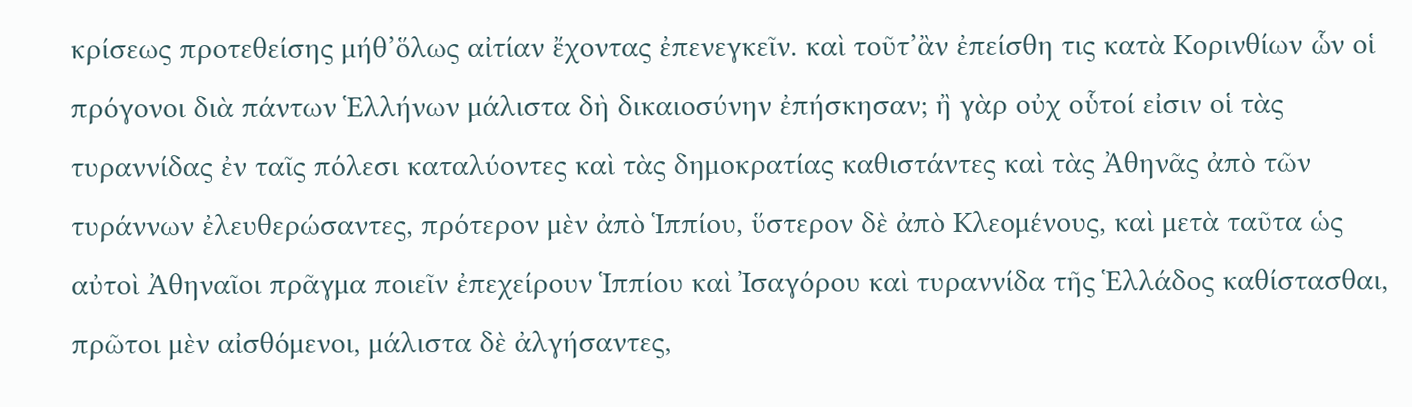κρίσεως προτεθείσης μήθ’ὅλως αἰτίαν ἔχοντας ἐπενεγκεῖν. καὶ τοῦτ’ἂν ἐπείσθη τις κατὰ Κορινθίων ὧν οἱ πρόγονοι διὰ πάντων Ἑλλήνων μάλιστα δὴ δικαιοσύνην ἐπήσκησαν; ἢ γὰρ οὐχ οὗτοί εἰσιν οἱ τὰς τυραννίδας ἐν ταῖς πόλεσι καταλύοντες καὶ τὰς δημοκρατίας καθιστάντες καὶ τὰς Ἀθηνᾶς ἀπὸ τῶν τυράννων ἐλευθερώσαντες, πρότερον μὲν ἀπὸ Ἱππίου, ὕστερον δὲ ἀπὸ Κλεομένους, καὶ μετὰ ταῦτα ὡς αὐτοὶ Ἀθηναῖοι πρᾶγμα ποιεῖν ἐπεχείρουν Ἱππίου καὶ Ἰσαγόρου καὶ τυραννίδα τῆς Ἑλλάδος καθίστασθαι, πρῶτοι μὲν αἰσθόμενοι, μάλιστα δὲ ἀλγήσαντες,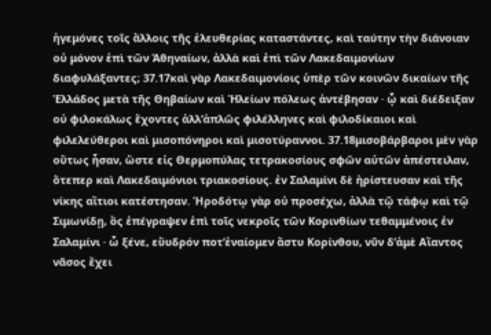ἡγεμόνες τοῖς ἄλλοις τῆς ἐλευθερίας καταστάντες, καὶ ταύτην τὴν διάνοιαν οὐ μόνον ἐπὶ τῶν Ἀθηναίων, ἀλλὰ καὶ ἐπὶ τῶν Λακεδαιμονίων διαφυλάξαντες; 37.17καὶ γὰρ Λακεδαιμονίοις ὑπὲρ τῶν κοινῶν δικαίων τῆς Ἑλλάδος μετὰ τῆς Θηβαίων καὶ Ἠλείων πόλεως ἀντέβησαν · ᾧ καὶ διέδειξαν οὐ φιλοκάλως ἔχοντες ἀλλ’ἁπλῶς φιλέλληνες καὶ φιλοδίκαιοι καὶ φιλελεύθεροι καὶ μισοπόνηροι καὶ μισοτύραννοι. 37.18μισοβάρβαροι μὲν γὰρ οὕτως ἦσαν, ὥστε εἰς Θερμοπύλας τετρακοσίους σφῶν αὐτῶν ἀπέστειλαν, ὅτεπερ καὶ Λακεδαιμόνιοι τριακοσίους. ἐν Σαλαμίνι δὲ ἠρίστευσαν καὶ τῆς νίκης αἴτιοι κατέστησαν. Ἡροδότῳ γὰρ οὐ προσέχω, ἀλλὰ τῷ τάφῳ καὶ τῷ Σιμωνίδῃ, ὃς ἐπέγραψεν ἐπὶ τοῖς νεκροῖς τῶν Κορινθίων τεθαμμένοις ἐν Σαλαμίνι · ὦ ξένε, εὔυδρόν ποτ’ἐναίομεν ἄστυ Κορίνθου, νῦν δ’ἁμὲ Αἴαντος νᾶσος ἔχει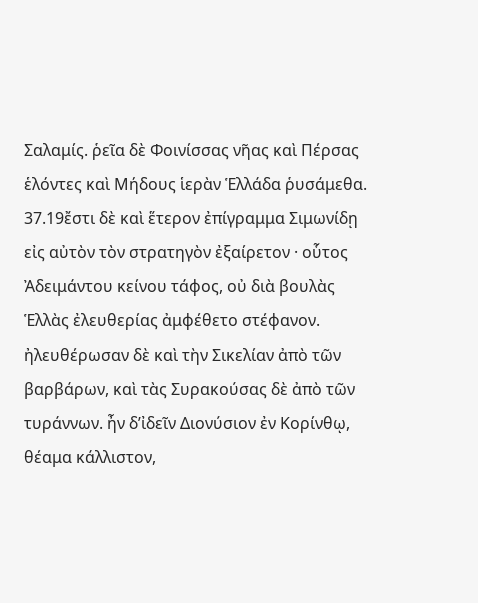Σαλαμίς. ῥεῖα δὲ Φοινίσσας νῆας καὶ Πέρσας ἑλόντες καὶ Μήδους ἱερὰν Ἑλλάδα ῥυσάμεθα. 37.19ἔστι δὲ καὶ ἕτερον ἐπίγραμμα Σιμωνίδῃ εἰς αὐτὸν τὸν στρατηγὸν ἐξαίρετον · οὗτος Ἀδειμάντου κείνου τάφος, οὐ διὰ βουλὰς Ἑλλὰς ἐλευθερίας ἀμφέθετο στέφανον. ἠλευθέρωσαν δὲ καὶ τὴν Σικελίαν ἀπὸ τῶν βαρβάρων, καὶ τὰς Συρακούσας δὲ ἀπὸ τῶν τυράννων. ἦν δ’ἰδεῖν Διονύσιον ἐν Κορίνθῳ, θέαμα κάλλιστον,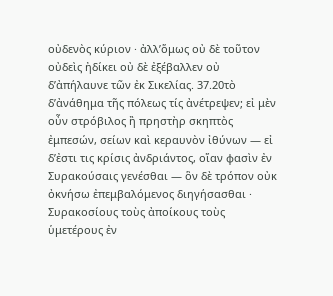οὐδενὸς κύριον · ἀλλ’ὅμως οὐ δὲ τοῦτον οὐδεὶς ἠδίκει οὐ δὲ ἐξέβαλλεν οὐ δ’ἀπήλαυνε τῶν ἐκ Σικελίας. 37.20τὸ δ’ἀνάθημα τῆς πόλεως τίς ἀνέτρεψεν; εἰ μὲν οὖν στρόβιλος ἢ πρηστὴρ σκηπτὸς ἐμπεσών, σείων καὶ κεραυνὸν ἰθύνων — εἰ δ’ἐστι τις κρίσις ἀνδριάντος, οἵαν φασὶν ἐν Συρακούσαις γενέσθαι — ὃν δὲ τρόπον οὐκ ὀκνήσω ἐπεμβαλόμενος διηγήσασθαι · Συρακοσίους τοὺς ἀποίκους τοὺς ὑμετέρους ἐν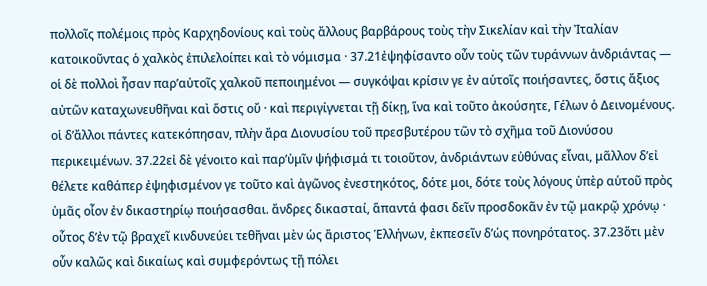πολλοῖς πολέμοις πρὸς Καρχηδονίους καὶ τοὺς ἄλλους βαρβάρους τοὺς τὴν Σικελίαν καὶ τὴν Ἰταλίαν κατοικοῦντας ὁ χαλκὸς ἐπιλελοίπει καὶ τὸ νόμισμα · 37.21ἐψηφίσαντο οὖν τοὺς τῶν τυράννων ἀνδριάντας — οἱ δὲ πολλοὶ ἦσαν παρ’αὐτοῖς χαλκοῦ πεποιημένοι — συγκόψαι κρίσιν γε ἐν αὑτοῖς ποιήσαντες, ὅστις ἄξιος αὐτῶν καταχωνευθῆναι καὶ ὅστις οὔ · καὶ περιγίγνεται τῇ δίκῃ, ἵνα καὶ τοῦτο ἀκούσητε, Γέλων ὁ Δεινομένους. οἱ δ’ἄλλοι πάντες κατεκόπησαν, πλὴν ἄρα Διονυσίου τοῦ πρεσβυτέρου τῶν τὸ σχῆμα τοῦ Διονύσου περικειμένων. 37.22εἰ δὲ γένοιτο καὶ παρ’ὑμῖν ψήφισμά τι τοιοῦτον, ἀνδριάντων εὐθύνας εἶναι, μᾶλλον δ’εἰ θέλετε καθάπερ ἐψηφισμένον γε τοῦτο καὶ ἀγῶνος ἐνεστηκότος, δότε μοι, δότε τοὺς λόγους ὑπὲρ αὑτοῦ πρὸς ὑμᾶς οἷον ἐν δικαστηρίῳ ποιήσασθαι. ἄνδρες δικασταί, ἅπαντά φασι δεῖν προσδοκᾶν ἐν τῷ μακρῷ χρόνῳ · οὗτος δ’ἐν τῷ βραχεῖ κινδυνεύει τεθῆναι μὲν ὡς ἄριστος Ἑλλήνων, ἐκπεσεῖν δ’ὡς πονηρότατος. 37.23ὅτι μὲν οὖν καλῶς καὶ δικαίως καὶ συμφερόντως τῇ πόλει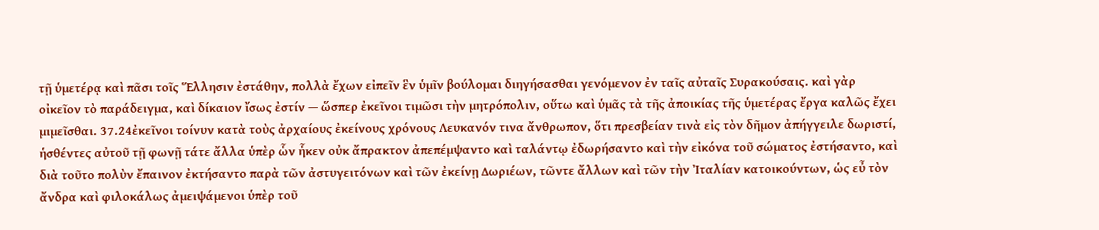τῇ ὑμετέρᾳ καὶ πᾶσι τοῖς Ἕλλησιν ἐστάθην, πολλὰ ἔχων εἰπεῖν ἓν ὑμῖν βούλομαι διηγήσασθαι γενόμενον ἐν ταῖς αὐταῖς Συρακούσαις. καὶ γὰρ οἰκεῖον τὸ παράδειγμα, καὶ δίκαιον ἴσως ἐστίν — ὥσπερ ἐκεῖνοι τιμῶσι τὴν μητρόπολιν, οὕτω καὶ ὑμᾶς τὰ τῆς ἀποικίας τῆς ὑμετέρας ἔργα καλῶς ἔχει μιμεῖσθαι. 37.24ἐκεῖνοι τοίνυν κατὰ τοὺς ἀρχαίους ἐκείνους χρόνους Λευκανόν τινα ἄνθρωπον, ὅτι πρεσβείαν τινὰ εἰς τὸν δῆμον ἀπήγγειλε δωριστί, ἡσθέντες αὐτοῦ τῇ φωνῇ τάτε ἄλλα ὑπὲρ ὧν ἧκεν οὐκ ἄπρακτον ἀπεπέμψαντο καὶ ταλάντῳ ἐδωρήσαντο καὶ τὴν εἰκόνα τοῦ σώματος ἐστήσαντο, καὶ διὰ τοῦτο πολὺν ἔπαινον ἐκτήσαντο παρὰ τῶν ἀστυγειτόνων καὶ τῶν ἐκείνῃ Δωριέων, τῶντε ἄλλων καὶ τῶν τὴν Ἰταλίαν κατοικούντων, ὡς εὖ τὸν ἄνδρα καὶ φιλοκάλως ἀμειψάμενοι ὑπὲρ τοῦ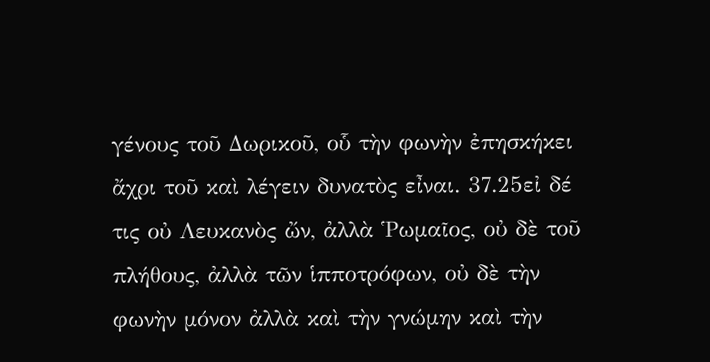γένους τοῦ Δωρικοῦ, οὗ τὴν φωνὴν ἐπησκήκει ἄχρι τοῦ καὶ λέγειν δυνατὸς εἶναι. 37.25εἰ δέ τις οὐ Λευκανὸς ὤν, ἀλλὰ Ῥωμαῖος, οὐ δὲ τοῦ πλήθους, ἀλλὰ τῶν ἱπποτρόφων, οὐ δὲ τὴν φωνὴν μόνον ἀλλὰ καὶ τὴν γνώμην καὶ τὴν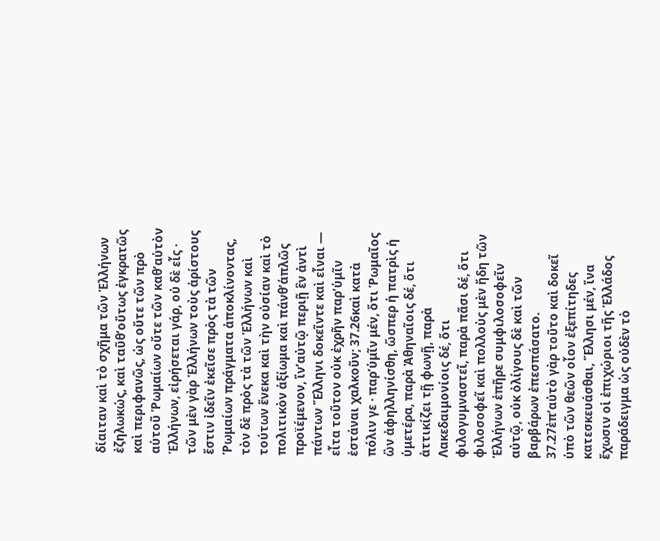δίαιταν καὶ τὸ σχῆμα τῶν Ἑλλήνων ἐζηλωκώς, καὶ ταῦθ’οὕτως ἐγκρατῶς καὶ περιφανῶς, ὡς οὔτε τῶν πρὸ αὑτοῦ Ῥωμαίων οὔτε τῶν καθ’αὑτὸν Ἑλλήνων, εἰρήσεται γάρ, οὐ δὲ εἷς · τῶν μὲν γὰρ Ἑλλήνων τοὺς ἀρίστους ἔστιν ἰδεῖν ἐκεῖσε πρὸς τὰ τῶν Ῥωμαίων πράγματα ἀποκλίνοντας, τὸν δὲ πρὸς τὰ τῶν Ἑλλήνων καὶ τούτων ἕνεκα καὶ τὴν οὐσίαν καὶ τὸ πολιτικὸν ἀξίωμα καὶ πάνθ’ἁπλῶς προϊέμενον, ἵν’αὐτῷ περιῇ ἓν ἀντὶ πάντων Ἕλληνι δοκεῖντε καὶ εἶναι — εἶτα τοῦτον οὐκ ἐχρῆν παρ’ὑμῖν ἑστάναι χαλκοῦν; 37.26καὶ κατὰ πόλιν γε · παρ’ὑμῖν μέν, ὅτι Ῥωμαῖος ὢν ἀφηλληνίσθη, ὥσπερ ἡ πατρὶς ἡ ὑμετέρα, παρὰ Ἀθηναῖοις δέ, ὅτι ἀττικίζει τῇ φωνῇ, παρὰ Λακεδαιμονίοις δέ, ὅτι φιλογυμναστεῖ, παρὰ πᾶσι δέ, ὅτι φιλοσοφεῖ καὶ πολλοὺς μὲν ἤδη τῶν Ἑλλήνων ἐπῆρε συμφιλοσοφεῖν αὐτῷ, οὐκ ὀλίγους δὲ καὶ τῶν βαρβάρων ἐπεσπάσατο. 37.27ἐπ’αὐτὸ γὰρ τοῦτο καὶ δοκεῖ ὑπὸ τῶν θεῶν οἷον ἐξεπίτηδες κατεσκευάσθαι, Ἕλλησι μέν, ἵνα ἔχωσιν οἱ ἐπιχώριοι τῆς Ἑλλάδος παράδειγμα ὡς οὐδὲν τὸ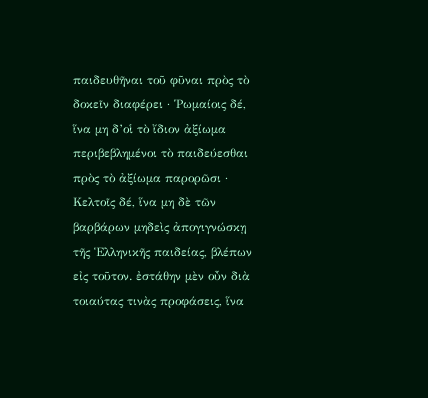παιδευθῆναι τοῦ φῦναι πρὸς τὸ δοκεῖν διαφέρει · Ῥωμαίοις δέ, ἵνα μη δ’οἱ τὸ ἴδιον ἀξίωμα περιβεβλημένοι τὸ παιδεύεσθαι πρὸς τὸ ἀξίωμα παρορῶσι · Κελτοῖς δέ, ἵνα μη δὲ τῶν βαρβάρων μηδεὶς ἀπογιγνώσκῃ τῆς Ἑλληνικῆς παιδείας, βλέπων εἰς τοῦτον. ἐστάθην μὲν οὖν διὰ τοιαύτας τινὰς προφάσεις, ἵνα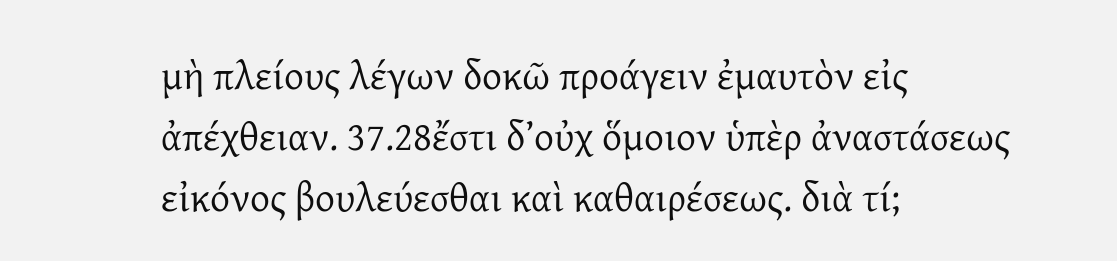μὴ πλείους λέγων δοκῶ προάγειν ἐμαυτὸν εἰς ἀπέχθειαν. 37.28ἔστι δ’οὐχ ὅμοιον ὑπὲρ ἀναστάσεως εἰκόνος βουλεύεσθαι καὶ καθαιρέσεως. διὰ τί;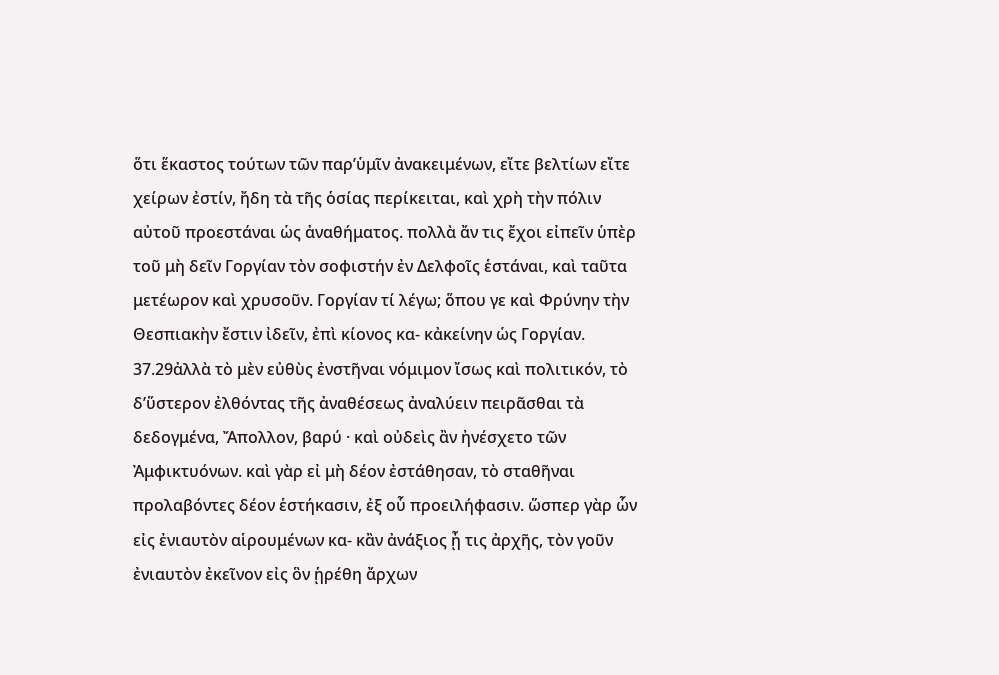ὅτι ἕκαστος τούτων τῶν παρ’ὑμῖν ἀνακειμένων, εἴτε βελτίων εἴτε χείρων ἐστίν, ἤδη τὰ τῆς ὁσίας περίκειται, καὶ χρὴ τὴν πόλιν αὐτοῦ προεστάναι ὡς ἀναθήματος. πολλὰ ἄν τις ἔχοι εἰπεῖν ὑπὲρ τοῦ μὴ δεῖν Γοργίαν τὸν σοφιστήν ἐν Δελφοῖς ἑστάναι, καὶ ταῦτα μετέωρον καὶ χρυσοῦν. Γοργίαν τί λέγω; ὅπου γε καὶ Φρύνην τὴν Θεσπιακὴν ἔστιν ἰδεῖν, ἐπὶ κίονος κα- κἀκείνην ὡς Γοργίαν. 37.29ἀλλὰ τὸ μὲν εὐθὺς ἐνστῆναι νόμιμον ἴσως καὶ πολιτικόν, τὸ δ’ὕστερον ἐλθόντας τῆς ἀναθέσεως ἀναλύειν πειρᾶσθαι τὰ δεδογμένα, Ἄπολλον, βαρύ · καὶ οὐδεὶς ἂν ἠνέσχετο τῶν Ἀμφικτυόνων. καὶ γὰρ εἰ μὴ δέον ἐστάθησαν, τὸ σταθῆναι προλαβόντες δέον ἑστήκασιν, ἐξ οὗ προειλήφασιν. ὥσπερ γὰρ ὧν εἰς ἐνιαυτὸν αἱρουμένων κα- κἂν ἀνάξιος ᾖ τις ἀρχῆς, τὸν γοῦν ἐνιαυτὸν ἐκεῖνον εἰς ὃν ᾑρέθη ἄρχων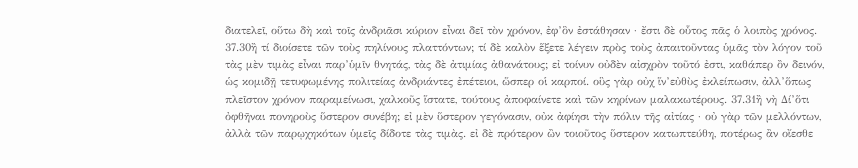διατελεῖ, οὕτω δὴ καὶ τοῖς ἀνδριᾶσι κύριον εἶναι δεῖ τὸν χρόνον, ἐφ’ὃν ἐστάθησαν · ἔστι δὲ οὗτος πᾶς ὁ λοιπὸς χρόνος. 37.30ἢ τί διοίσετε τῶν τοὺς πηλίνους πλαττόντων; τί δὲ καλὸν ἕξετε λέγειν πρὸς τοὺς ἀπαιτοῦντας ὑμᾶς τὸν λόγον τοῦ τὰς μὲν τιμὰς εἶναι παρ’ὑμῖν θνητάς, τὰς δὲ ἀτιμίας ἀθανάτους; εἰ τοίνυν οὐδὲν αἰσχρὸν τοῦτό ἐστι, καθάπερ ὂν δεινόν, ὡς κομιδῇ τετυφωμένης πολιτείας ἀνδριάντες ἐπέτειοι, ὥσπερ οἱ καρποί. οὓς γὰρ οὐχ ἵν’εὐθὺς ἐκλείπωσιν, ἀλλ’ὅπως πλεῖστον χρόνον παραμείνωσι, χαλκοῦς ἵστατε, τούτους ἀποφαίνετε καὶ τῶν κηρίνων μαλακωτέρους. 37.31ἢ νὴ Δί’ὅτι ὀφθῆναι πονηροὺς ὕστερον συνέβη; εἰ μὲν ὕστερον γεγόνασιν, οὐκ ἀφίησι τὴν πόλιν τῆς αἰτίας · οὐ γὰρ τῶν μελλόντων, ἀλλὰ τῶν παρῳχηκότων ὑμεῖς δίδοτε τὰς τιμὰς. εἰ δὲ πρότερον ὢν τοιοῦτος ὕστερον κατωπτεύθη, ποτέρως ἂν οἴεσθε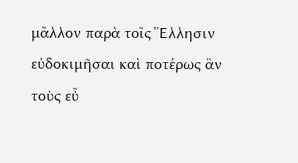μᾶλλον παρὰ τοῖς Ἕλλησιν εὐδοκιμῆσαι καὶ ποτέρως ἂν τοὺς εὖ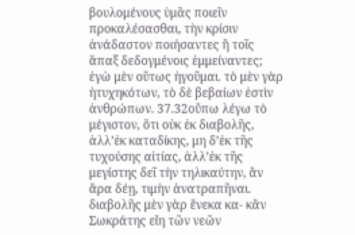βουλομένους ὑμᾶς ποιεῖν προκαλέσασθαι, τὴν κρίσιν ἀνάδαστον ποιήσαντες ἢ τοῖς ἅπαξ δεδογμένοις ἐμμείναντες; ἐγὼ μὲν οὕτως ἡγοῦμαι. τὸ μὲν γὰρ ἠτυχηκότων, τὸ δὲ βεβαίων ἐστὶν ἀνθρώπων. 37.32οὔπω λέγω τὸ μέγιστον, ὅτι οὐκ ἐκ διαβολῆς, ἀλλ’ἐκ καταδίκης, μη δ’ἐκ τῆς τυχούσης αἰτίας, ἀλλ’ἐκ τῆς μεγίστης δεῖ τὴν τηλικαύτην, ἂν ἄρα δέῃ, τιμὴν ἀνατραπῆναι. διαβολῆς μὲν γὰρ ἕνεκα κα- κἂν Σωκράτης εἴη τῶν νεῶν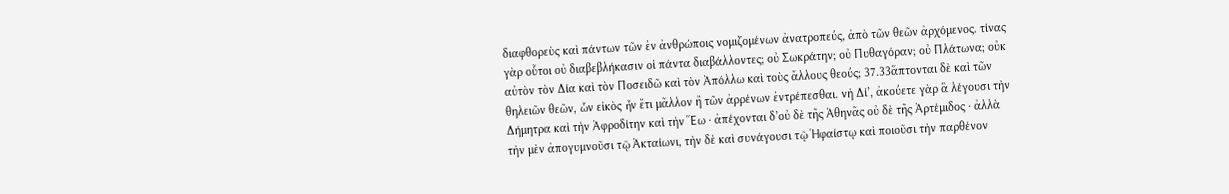διαφθορεὺς καὶ πάντων τῶν ἐν ἀνθρώποις νομιζομένων ἀνατροπεύς, ἀπὸ τῶν θεῶν ἀρχόμενος. τίνας γὰρ οὗτοι οὐ διαβεβλήκασιν οἱ πάντα διαβάλλοντες; οὐ Σωκράτην; οὐ Πυθαγόραν; οὐ Πλάτωνα; οὐκ αὐτὸν τὸν Δία καὶ τὸν Ποσειδῶ καὶ τὸν Ἀπόλλω καὶ τοὺς ἄλλους θεούς; 37.33ἅπτονται δὲ καὶ τῶν θηλειῶν θεῶν, ὧν εἰκὸς ἦν ἔτι μᾶλλον ἢ τῶν ἀρρένων ἐντρέπεσθαι. νὴ Δί’, ἀκούετε γὰρ ἃ λέγουσι τὴν Δήμητρα καὶ τὴν Ἀφροδίτην καὶ τὴν Ἕω · ἀπέχονται δ’οὐ δὲ τῆς Ἀθηνᾶς οὐ δὲ τῆς Ἀρτέμιδος · ἀλλὰ τὴν μὲν ἀπογυμνοῦσι τῷ Ἀκταίωνι, τὴν δὲ καὶ συνάγουσι τῷ Ἡφαίστῳ καὶ ποιοῦσι τὴν παρθένον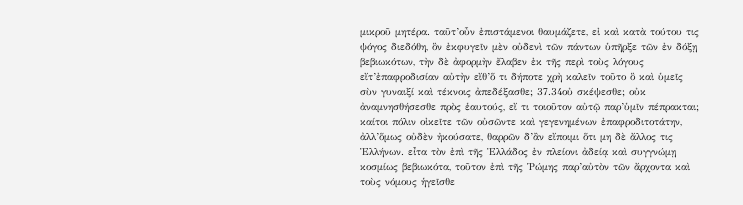μικροῦ μητέρα. ταῦτ’οὖν ἐπιστάμενοι θαυμάζετε, εἰ καὶ κατὰ τούτου τις ψόγος διεδόθη, ὃν ἐκφυγεῖν μὲν οὐδενὶ τῶν πάντων ὑπῆρξε τῶν ἐν δόξῃ βεβιωκότων, τὴν δὲ ἀφορμὴν ἔλαβεν ἐκ τῆς περὶ τοὺς λόγους εἴτ’ἐπαφροδισίαν αὐτὴν εἴθ’ὅ τι δήποτε χρὴ καλεῖν τοῦτο ὃ καὶ ὑμεῖς σὺν γυναιξί καὶ τέκνοις ἀπεδέξασθε; 37.34οὐ σκέψεσθε; οὐκ ἀναμνησθήσεσθε πρὸς ἑαυτούς, εἴ τι τοιοῦτον αὐτῷ παρ’ὑμῖν πέπρακται; καίτοι πόλιν οἰκεῖτε τῶν οὐσῶντε καὶ γεγενημένων ἐπαφροδιτοτάτην, ἀλλ’ὅμως οὐδὲν ἠκούσατε, θαρρῶν δ’ἂν εἴποιμι ὅτι μη δὲ ἄλλος τις Ἑλλήνων. εἶτα τὸν ἐπὶ τῆς Ἑλλάδος ἐν πλείονι ἀδείᾳ καὶ συγγνώμῃ κοσμίως βεβιωκότα, τοῦτον ἐπὶ τῆς Ῥώμης παρ’αὐτὸν τῶν ἄρχοντα καὶ τοὺς νόμους ἡγεῖσθε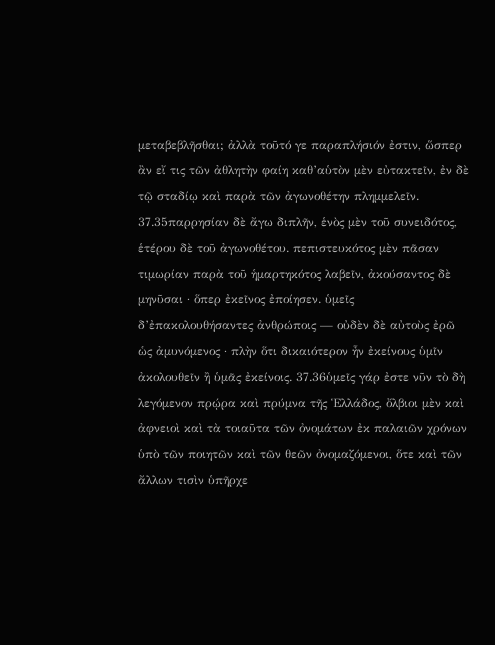μεταβεβλῆσθαι; ἀλλὰ τοῦτό γε παραπλήσιόν ἐστιν, ὥσπερ ἂν εἴ τις τῶν ἀθλητὴν φαίη καθ’αὑτὸν μὲν εὐτακτεῖν, ἐν δὲ τῷ σταδίῳ καὶ παρὰ τῶν ἀγωνοθέτην πλημμελεῖν. 37.35παρρησίαν δὲ ἄγω διπλῆν, ἑνὸς μὲν τοῦ συνειδότος, ἑτέρου δὲ τοῦ ἀγωνοθέτου. πεπιστευκότος μὲν πᾶσαν τιμωρίαν παρὰ τοῦ ἡμαρτηκότος λαβεῖν, ἀκούσαντος δὲ μηνῦσαι · ὅπερ ἐκεῖνος ἐποίησεν. ὑμεῖς δ’ἐπακολουθήσαντες ἀνθρώποις — οὐδὲν δὲ αὐτοὺς ἐρῶ ὡς ἀμυνόμενος · πλὴν ὅτι δικαιότερον ἦν ἐκείνους ὑμῖν ἀκολουθεῖν ἢ ὑμᾶς ἐκείνοις. 37.36ὑμεῖς γάρ ἐστε νῦν τὸ δὴ λεγόμενον πρῴρα καὶ πρύμνα τῆς Ἑλλάδος, ὄλβιοι μὲν καὶ ἀφνειοὶ καὶ τὰ τοιαῦτα τῶν ὀνομάτων ἐκ παλαιῶν χρόνων ὑπὸ τῶν ποιητῶν καὶ τῶν θεῶν ὀνομαζόμενοι, ὅτε καὶ τῶν ἄλλων τισὶν ὑπῆρχε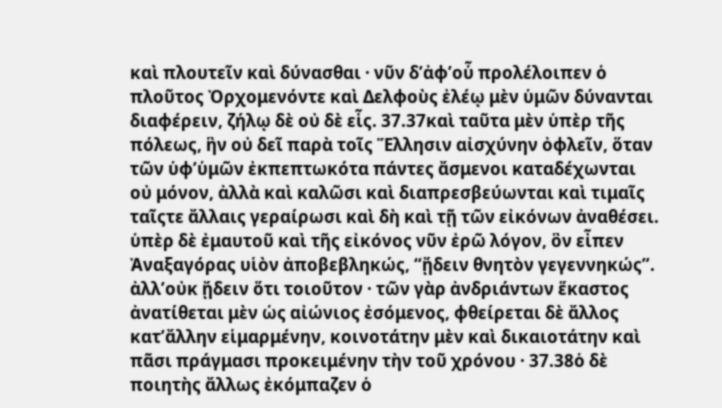καὶ πλουτεῖν καὶ δύνασθαι · νῦν δ’ἀφ’οὗ προλέλοιπεν ὁ πλοῦτος Ὀρχομενόντε καὶ Δελφοὺς ἐλέῳ μὲν ὑμῶν δύνανται διαφέρειν, ζήλῳ δὲ οὐ δὲ εἷς. 37.37καὶ ταῦτα μὲν ὑπὲρ τῆς πόλεως, ἣν οὐ δεῖ παρὰ τοῖς Ἕλλησιν αἰσχύνην ὀφλεῖν, ὅταν τῶν ὑφ’ὑμῶν ἐκπεπτωκότα πάντες ἄσμενοι καταδέχωνται οὐ μόνον, ἀλλὰ καὶ καλῶσι καὶ διαπρεσβεύωνται καὶ τιμαῖς ταῖςτε ἄλλαις γεραίρωσι καὶ δὴ καὶ τῇ τῶν εἰκόνων ἀναθέσει. ὑπὲρ δὲ ἐμαυτοῦ καὶ τῆς εἰκόνος νῦν ἐρῶ λόγον, ὃν εἶπεν Ἀναξαγόρας υἱὸν ἀποβεβληκώς, “ᾔδειν θνητὸν γεγεννηκώς”. ἀλλ’οὐκ ᾔδειν ὅτι τοιοῦτον · τῶν γὰρ ἀνδριάντων ἕκαστος ἀνατίθεται μὲν ὡς αἰώνιος ἐσόμενος, φθείρεται δὲ ἄλλος κατ’ἄλλην εἱμαρμένην, κοινοτάτην μὲν καὶ δικαιοτάτην καὶ πᾶσι πράγμασι προκειμένην τὴν τοῦ χρόνου · 37.38ὁ δὲ ποιητὴς ἄλλως ἐκόμπαζεν ὁ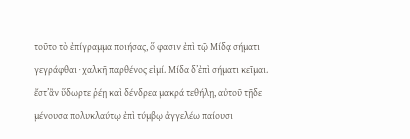τοῦτο τὸ ἐπίγραμμα ποιήσας, ὅ φασιν ἐπὶ τῷ Μίδᾳ σήματι γεγράφθαι · χαλκῆ παρθένος εἰμί. Μίδα δ’ἐπὶ σήματι κεῖμαι. ἔστ’ἂν ὕδωρτε ῥέῃ καὶ δένδρεα μακρά τεθήλῃ, αὐτοῦ τῇδε μένουσα πολυκλαύτῳ ἐπὶ τύμβῳ ἀγγελέω παίουσι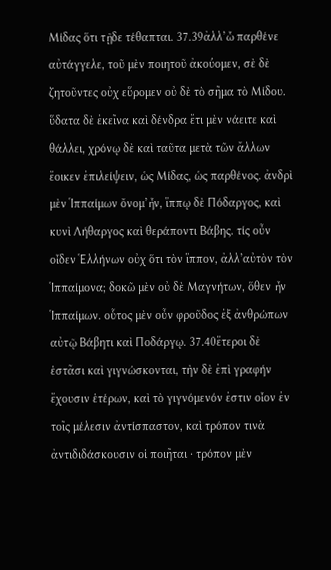Μίδας ὅτι τῇδε τέθαπται. 37.39ἀλλ’ὦ παρθένε αὐτάγγελε, τοῦ μὲν ποιητοῦ ἀκούομεν, σὲ δὲ ζητοῦντες οὐχ εὕρομεν οὐ δὲ τὸ σῆμα τὸ Μίδου. ὕδατα δὲ ἐκεῖνα καὶ δένδρα ἔτι μὲν νάειτε καὶ θάλλει, χρόνῳ δὲ καὶ ταῦτα μετὰ τῶν ἄλλων ἔοικεν ἐπιλείψειν, ὡς Μίδας, ὡς παρθένος. ἀνδρὶ μὲν Ἱππαίμων ὄνομ’ἦν, ἵππῳ δὲ Πόδαργος, καὶ κυνὶ Λήθαργος καὶ θεράποντι Βάβης. τίς οὖν οἶδεν Ἑλλήνων οὐχ ὅτι τὸν ἵππον, ἀλλ’αὐτὸν τὸν Ἱππαίμονα; δοκῶ μὲν οὐ δὲ Μαγνήτων, ὅθεν ἦν Ἱππαίμων. οὗτος μὲν οὖν φροῦδος ἐξ ἀνθρώπων αὐτῷ Βάβητι καὶ Ποδάργῳ. 37.40ἕτεροι δὲ ἑστᾶσι καὶ γιγνώσκονται, τὴν δὲ ἐπὶ γραφήν ἔχουσιν ἑτέρων, καὶ τὸ γιγνόμενόν ἐστιν οἷον ἐν τοῖς μέλεσιν ἀντίσπαστον, καὶ τρόπον τινὰ ἀντιδιδάσκουσιν οἱ ποιῆται · τρόπον μὲν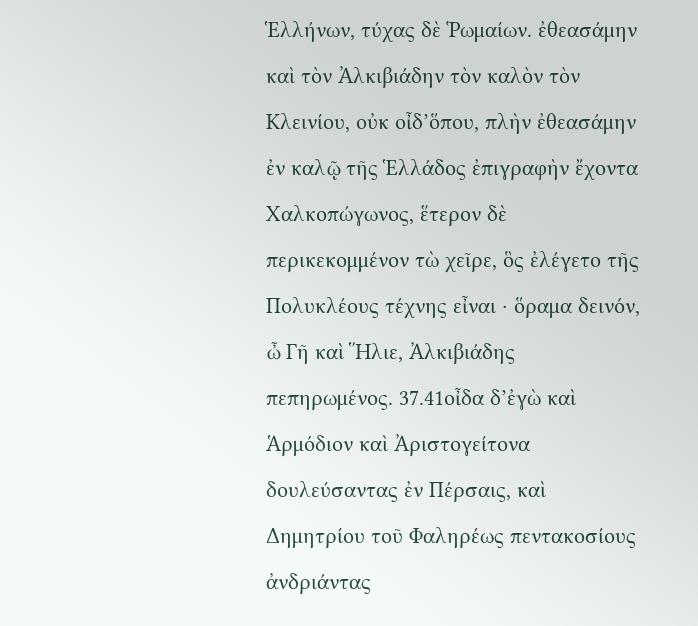Ἑλλήνων, τύχας δὲ Ῥωμαίων. ἐθεασάμην καὶ τὸν Ἀλκιβιάδην τὸν καλὸν τὸν Κλεινίου, οὐκ οἶδ’ὅπου, πλὴν ἐθεασάμην ἐν καλῷ τῆς Ἑλλάδος ἐπιγραφὴν ἔχοντα Χαλκοπώγωνος, ἕτερον δὲ περικεκομμένον τὼ χεῖρε, ὃς ἐλέγετο τῆς Πολυκλέους τέχνης εἶναι · ὅραμα δεινόν, ὦ Γῆ καὶ Ἥλιε, Ἀλκιβιάδης πεπηρωμένος. 37.41οἶδα δ’ἐγὼ καὶ Ἁρμόδιον καὶ Ἀριστογείτονα δουλεύσαντας ἐν Πέρσαις, καὶ Δημητρίου τοῦ Φαληρέως πεντακοσίους ἀνδριάντας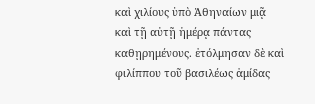καὶ χιλίους ὑπὸ Ἀθηναίων μιᾷ καὶ τῇ αὐτῇ ἡμέρᾳ πάντας καθῃρημένους. ἐτόλμησαν δὲ καὶ φιλίππου τοῦ βασιλέως ἀμίδας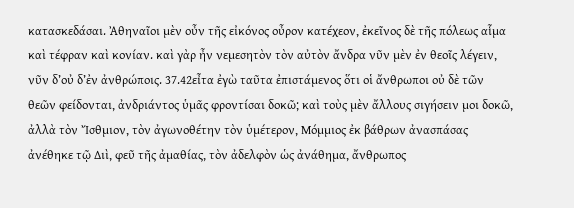κατασκεδάσαι. Ἀθηναῖοι μὲν οὖν τῆς εἰκόνος οὖρον κατέχεον, ἐκεῖνος δὲ τῆς πόλεως αἷμα καὶ τέφραν καὶ κονίαν. καὶ γὰρ ἦν νεμεσητὸν τὸν αὐτὸν ἄνδρα νῦν μὲν ἐν θεοῖς λέγειν, νῦν δ’οὐ δ’ἐν ἀνθρώποις. 37.42εἶτα ἐγὼ ταῦτα ἐπιστάμενος ὅτι οἱ ἄνθρωποι οὐ δὲ τῶν θεῶν φείδονται, ἀνδριάντος ὑμᾶς φροντίσαι δοκῶ; καὶ τοὺς μὲν ἄλλους σιγήσειν μοι δοκῶ, ἀλλὰ τὸν Ἴσθμιον, τὸν ἀγωνοθέτην τὸν ὑμέτερον, Μόμμιος ἐκ βάθρων ἀνασπάσας ἀνέθηκε τῷ Διὶ, φεῦ τῆς ἀμαθίας, τὸν ἀδελφὸν ὡς ἀνάθημα, ἄνθρωπος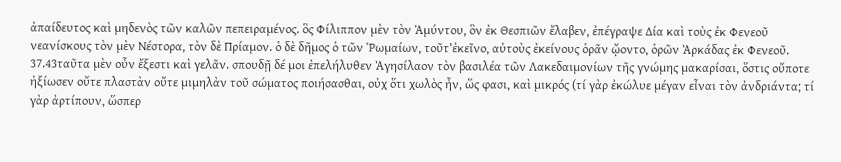ἀπαίδευτος καὶ μηδενὸς τῶν καλῶν πεπειραμένος. ὃς Φίλιππον μὲν τὸν Ἀμύντου, ὃν ἐκ Θεσπιῶν ἔλαβεν, ἐπέγραψε Δία καὶ τοὺς ἐκ Φενεοῦ νεανίσκους τὸν μὲν Νέστορα, τὸν δὲ Πρίαμον. ὁ δὲ δῆμος ὁ τῶν Ῥωμαίων, τοῦτ’ἐκεῖνο, αὐτοὺς ἐκείνους ὁρᾶν ᾤοντο, ὁρῶν Ἀρκάδας ἐκ Φενεοῦ. 37.43ταῦτα μὲν οὖν ἔξεστι καὶ γελᾶν. σπουδῇ δέ μοι ἐπελήλυθεν Ἀγησίλαον τὸν βασιλέα τῶν Λακεδαιμονίων τῆς γνώμης μακαρίσαι, ὅστις οὔποτε ἠξίωσεν οὔτε πλαστὰν οὔτε μιμηλὰν τοῦ σώματος ποιήσασθαι, οὐχ ὅτι χωλὸς ἦν, ὥς φασι, καὶ μικρός (τί γὰρ ἐκώλυε μέγαν εἶναι τὸν ἀνδριάντα; τί γὰρ ἀρτίπουν, ὥσπερ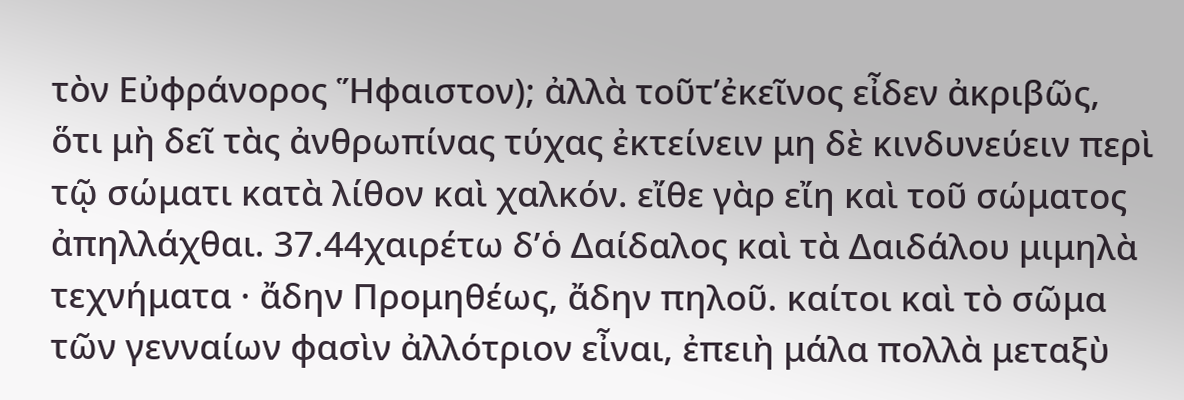τὸν Εὐφράνορος Ἥφαιστον); ἀλλὰ τοῦτ’ἐκεῖνος εἶδεν ἀκριβῶς, ὅτι μὴ δεῖ τὰς ἀνθρωπίνας τύχας ἐκτείνειν μη δὲ κινδυνεύειν περὶ τῷ σώματι κατὰ λίθον καὶ χαλκόν. εἴθε γὰρ εἴη καὶ τοῦ σώματος ἀπηλλάχθαι. 37.44χαιρέτω δ’ὁ Δαίδαλος καὶ τὰ Δαιδάλου μιμηλὰ τεχνήματα · ἄδην Προμηθέως, ἄδην πηλοῦ. καίτοι καὶ τὸ σῶμα τῶν γενναίων φασὶν ἀλλότριον εἶναι, ἐπειὴ μάλα πολλὰ μεταξὺ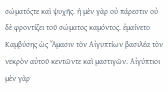σώματόςτε καὶ ψυχῆς. ἡ μὲν γὰρ οὐ πάρεστιν οὐ δὲ φροντίζει τοῦ σώματος καμόντος. ἐμαίνετο Καμβύσης ὡς Ἄμασιν τὸν Αἰγυπτίων βασιλέα τὸν νεκρὸν αὐτοῦ κεντῶντε καὶ μαστιγῶν. Αἰγύπτιοι μὲν γὰρ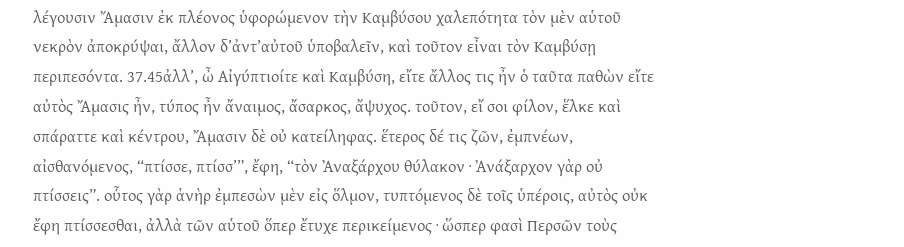λέγουσιν Ἄμασιν ἐκ πλέονος ὑφορώμενον τὴν Καμβύσου χαλεπότητα τὸν μὲν αὑτοῦ νεκρὸν ἀποκρύψαι, ἄλλον δ’ἀντ’αὐτοῦ ὑποβαλεῖν, καὶ τοῦτον εἶναι τὸν Καμβύσῃ περιπεσόντα. 37.45ἀλλ’, ὦ Αἰγύπτιοίτε καὶ Καμβύση, εἴτε ἄλλος τις ἦν ὁ ταῦτα παθὼν εἴτε αὐτὸς Ἄμασις ἦν, τύπος ἦν ἄναιμος, ἄσαρκος, ἄψυχος. τοῦτον, εἴ σοι φίλον, ἕλκε καὶ σπάραττε καὶ κέντρου, Ἄμασιν δὲ οὐ κατείληφας. ἕτερος δέ τις ζῶν, ἐμπνέων, αἰσθανόμενος, “πτίσσε, πτίσσ’”, ἔφη, “τὸν Ἀναξάρχου θύλακον · Ἀνάξαρχον γὰρ οὐ πτίσσεις”. οὗτος γὰρ ἁνὴρ ἐμπεσὼν μὲν εἰς ὅλμον, τυπτόμενος δὲ τοῖς ὑπέροις, αὐτὸς οὐκ ἔφη πτίσσεσθαι, ἀλλὰ τῶν αὑτοῦ ὅπερ ἔτυχε περικείμενος · ὥσπερ φασὶ Περσῶν τοὺς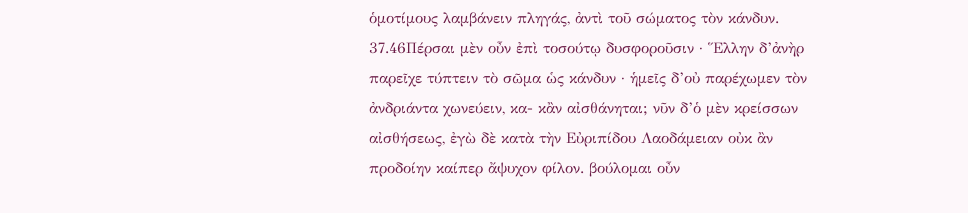ὁμοτίμους λαμβάνειν πληγάς, ἀντὶ τοῦ σώματος τὸν κάνδυν. 37.46Πέρσαι μὲν οὖν ἐπὶ τοσούτῳ δυσφοροῦσιν · Ἕλλην δ’ἀνὴρ παρεῖχε τύπτειν τὸ σῶμα ὡς κάνδυν · ἡμεῖς δ’οὐ παρέχωμεν τὸν ἀνδριάντα χωνεύειν, κα- κἂν αἰσθάνηται; νῦν δ’ὁ μὲν κρείσσων αἰσθήσεως, ἐγὼ δὲ κατὰ τὴν Εὐριπίδου Λαοδάμειαν οὐκ ἂν προδοίην καίπερ ἄψυχον φίλον. βούλομαι οὖν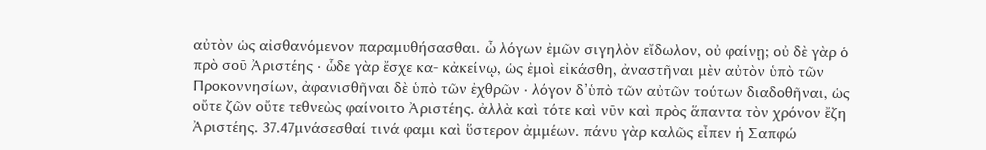αὐτὸν ὡς αἰσθανόμενον παραμυθήσασθαι. ὦ λόγων ἐμῶν σιγηλὸν εἴδωλον, οὐ φαίνῃ; οὐ δὲ γὰρ ὁ πρὸ σοῦ Ἀριστέης · ὧδε γὰρ ἔσχε κα- κἀκείνῳ, ὡς ἐμοὶ εἰκάσθη, ἀναστῆναι μὲν αὐτὸν ὑπὸ τῶν Προκοννησίων, ἀφανισθῆναι δὲ ὑπὸ τῶν ἐχθρῶν · λόγον δ’ὑπὸ τῶν αὐτῶν τούτων διαδοθῆναι, ὡς οὔτε ζῶν οὔτε τεθνεὼς φαίνοιτο Ἀριστέης. ἀλλὰ καὶ τότε καὶ νῦν καὶ πρὸς ἅπαντα τὸν χρόνον ἔζη Ἀριστέης. 37.47μνάσεσθαί τινά φαμι καὶ ὕστερον ἀμμέων. πάνυ γὰρ καλῶς εἶπεν ἡ Σαπφώ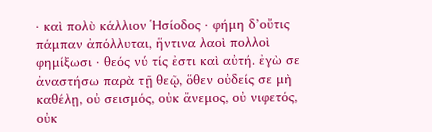· καὶ πολὺ κάλλιον Ἡσίοδος · φήμη δ’οὔτις πάμπαν ἀπόλλυται, ἥντινα λαοὶ πολλοὶ φημίξωσι · θεός νύ τίς ἐστι καὶ αὐτή. ἐγὼ σε ἀναστήσω παρὰ τῇ θεῷ, ὅθεν οὐδείς σε μὴ καθέλῃ, οὐ σεισμός, οὐκ ἄνεμος, οὐ νιφετός, οὐκ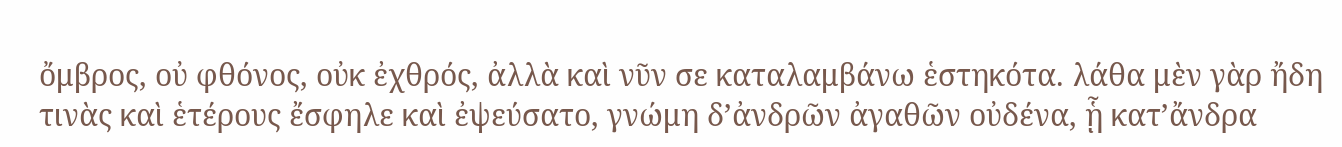ὄμβρος, οὐ φθόνος, οὐκ ἐχθρός, ἀλλὰ καὶ νῦν σε καταλαμβάνω ἑστηκότα. λάθα μὲν γὰρ ἤδη τινὰς καὶ ἑτέρους ἔσφηλε καὶ ἐψεύσατο, γνώμη δ’ἀνδρῶν ἀγαθῶν οὐδένα, ᾗ κατ’ἄνδρα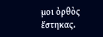μοι ὀρθὸς ἕστηκας.